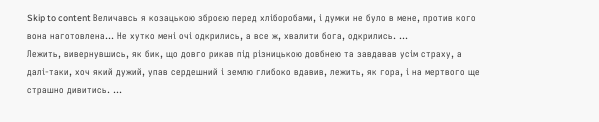Skip to content Величавсь я козацькою зброєю перед хліборобами, і думки не було в мене, против кого вона наготовлена… Не хутко мені очі одкрились, а все ж, хвалити бога, одкрились. …
Лежить, вивернувшись, як бик, що довго рикав під різницькою довбнею та завдавав усім страху, а далі-таки, хоч який дужий, упав сердешний і землю глибоко вдавив, лежить, як гора, і на мертвого ще страшно дивитись. …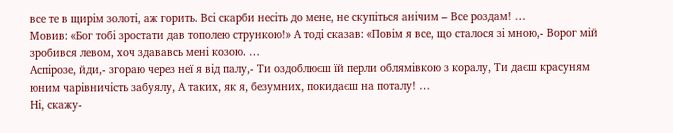все те в щирім золоті, аж горить. Всі скарби несіть до мене, не скупіться анічим – Все роздам! …
Мовив: «Бог тобі зростати дав тополею стрункою!» А тоді сказав: «Повім я все, що сталося зі мною,- Ворог мій зробився левом, хоч здававсь мені козою. …
Аспірозе, йди,- згораю через неї я від палу,- Ти оздоблюєш їй перли облямівкою з коралу, Ти даєш красуням юним чарівничість забуялу, А таких, як я, безумних, покидаєш на поталу! …
Ні, скажу-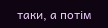таки, а потім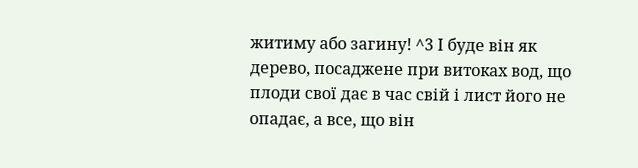житиму або загину! ^3 І буде він як дерево, посаджене при витоках вод, що плоди свої дає в час свій і лист його не опадає, а все, що він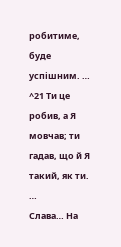робитиме, буде успішним. …
^21 Ти це робив, а Я мовчав; ти гадав, що й Я такий, як ти. …
Слава… На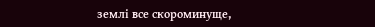землі все скороминуще,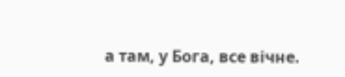а там, у Бога, все вічне.